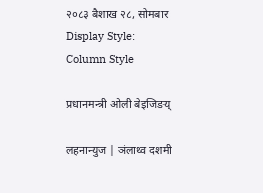२०८३ बैशाख २८, सोमबार
Display Style:
Column Style

प्रधानमन्त्री ओली बेइजिङय्

लहनान्युज | ञंलाथ्व दशमी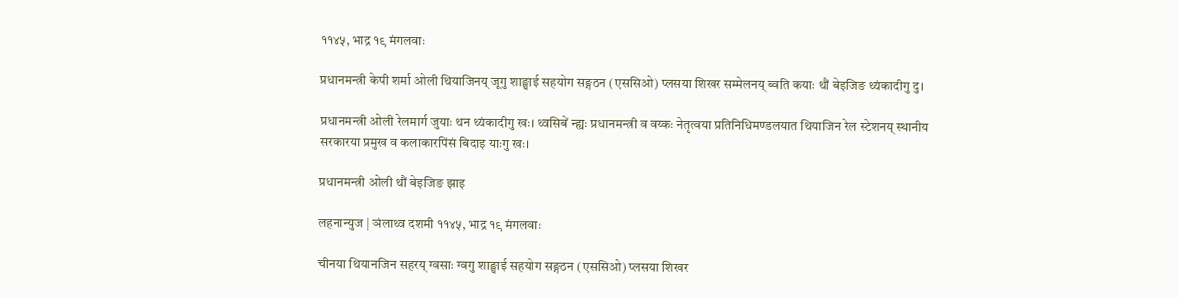११४५, भाद्र १९ मंगलवाः

प्रधानमन्त्री केपी शर्मा ओली थियाजिनय् जूगु शाङ्घाई सहयोग सङ्गठन (एससिओ) प्लसया शिखर सम्मेलनय् ब्वति कयाः थौं बेइजिङ थ्यंकादीगु दु।

प्रधानमन्त्री ओली रेलमार्ग जुयाः थन थ्यंकादीगु खः। थ्वसिबें न्ह्यः प्रधानमन्त्री व वय्कः नेतृत्वया प्रतिनिधिमण्डलयात थियाजिन रेल स्टेशनय् स्थानीय सरकारया प्रमुख व कलाकारपिंसं बिदाइ याःगु खः।

प्रधानमन्त्री ओली थौं बेइजिङ झाइ

लहनान्युज | ञंलाथ्व दशमी ११४५, भाद्र १९ मंगलवाः

चीनया थियानजिन सहरय् ग्वसाः ग्वगु शाङ्घाई सहयोग सङ्गठन (एससिओ) प्लसया शिखर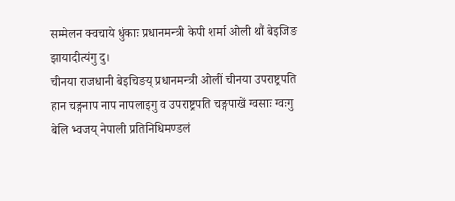सम्मेलन क्वचाये धुंकाः प्रधानमन्त्री केपी शर्मा ओली थौं बेइजिङ झायादीत्यंगु दु।
चीनया राजधानी बेइचिङय् प्रधानमन्त्री ओलीं चीनया उपराष्ट्रपति हान चङ्गनाप नाप नापलाइगु व उपराष्ट्रपति चङ्गपाखें ग्वसाः ग्वःगु बेलि भ्वजय् नेपाली प्रतिनिधिमण्डलं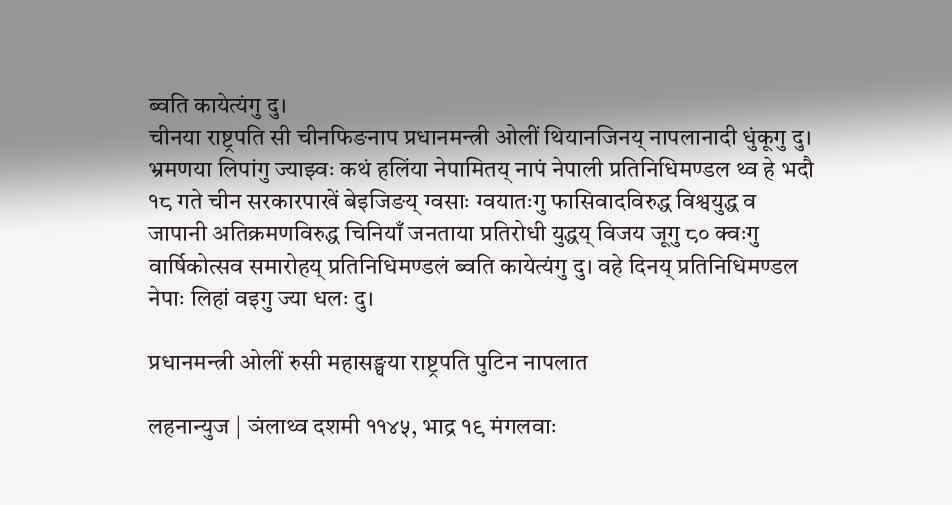ब्वति कायेत्यंगु दु।
चीनया राष्ट्रपति सी चीनफिङनाप प्रधानमन्त्री ओलीं थियानजिनय् नापलानादी धुंकूगु दु।
भ्रमणया लिपांगु ज्याझ्वः कथं हलिंया नेपामितय् नापं नेपाली प्रतिनिधिमण्डल थ्व हे भदौ १८ गते चीन सरकारपाखें बेइजिङय् ग्वसाः ग्वयातःगु फासिवादविरुद्ध विश्वयुद्ध व जापानी अतिक्रमणविरुद्ध चिनियाँ जनताया प्रतिरोधी युद्धय् विजय जूगु ८० क्वःगु वार्षिकोत्सव समारोहय् प्रतिनिधिमण्डलं ब्वति कायेत्यंगु दु। वहे दिनय् प्रतिनिधिमण्डल नेपाः लिहां वइगु ज्या धलः दु।

प्रधानमन्त्री ओलीं रुसी महासङ्घया राष्ट्रपति पुटिन नापलात

लहनान्युज | ञंलाथ्व दशमी ११४५, भाद्र १९ मंगलवाः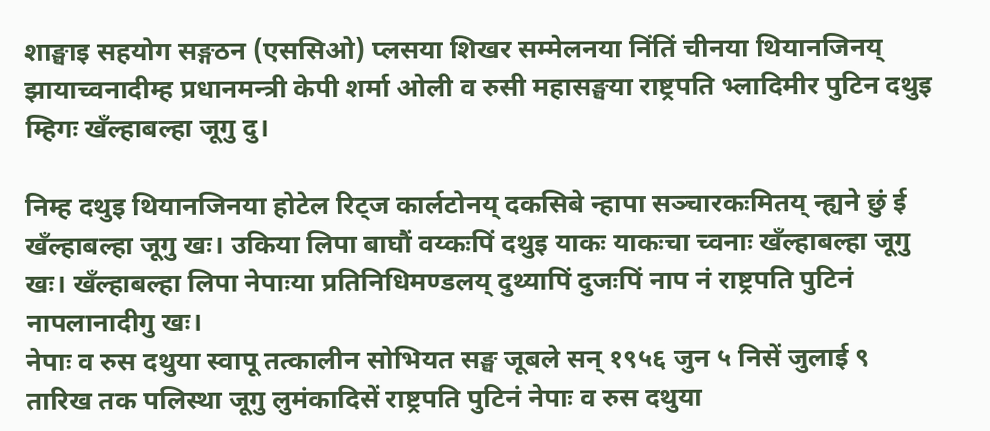शाङ्घाइ सहयोग सङ्गठन (एससिओ) प्लसया शिखर सम्मेलनया निंतिं चीनया थियानजिनय् झायाच्वनादीम्ह प्रधानमन्त्री केपी शर्मा ओली व रुसी महासङ्घया राष्ट्रपति भ्लादिमीर पुटिन दथुइ म्हिगः खँल्हाबल्हा जूगु दु।

निम्ह दथुइ थियानजिनया होटेल रिट्ज कार्लटोनय् दकसिबे न्हापा सञ्चारकःमितय् न्ह्यने छुं ई खँल्हाबल्हा जूगु खः। उकिया लिपा बाघौं वय्कःपिं दथुइ याकः याकःचा च्वनाः खँल्हाबल्हा जूगु खः। खँल्हाबल्हा लिपा नेपाःया प्रतिनिधिमण्डलय् दुथ्यापिं दुजःपिं नाप नं राष्ट्रपति पुटिनं नापलानादीगु खः।
नेपाः व रुस दथुया स्वापू तत्कालीन सोभियत सङ्घ जूबले सन् १९५६ जुन ५ निसें जुलाई ९ तारिख तक पलिस्था जूगु लुमंकादिसें राष्ट्रपति पुटिनं नेपाः व रुस दथुया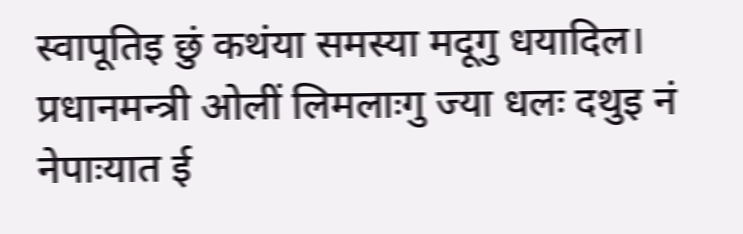स्वापूतिइ छुं कथंया समस्या मदूगु धयादिल। प्रधानमन्त्री ओलीं लिमलाःगु ज्या धलः दथुइ नं नेपाःयात ई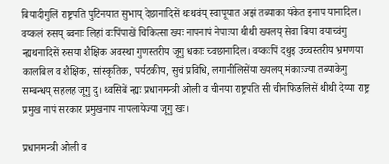बियादीगुलिं राष्ट्रपति पुटिनयात सुभाय् देछानादिसें थःथवंय् स्वापूयात अझं तब्याका यंकेत इनाप यानादिल।
वय्कलं रुसय् ब्वनाः लिहां वःपिंपाखें चिकित्सा ख्यः नापनापं नेपाःया थीथी ख्यलय् सेवा बिया वयाच्वंगु न्ह्यथनादिसें रुसया शैक्षिक अवस्था गुणस्तरीय जूगु धकाः च्वछानादिल। वय्कःपिं दथुइ उच्चस्तरीय भ्रमणया कालबिल व शैक्षिक, सांस्कृतिक, पर्यटकीय, सुचं प्रविधि, लगानीलिसेंया ख्यलय् मंकाःज्या तब्याकेगु सम्बन्धय् सहलह जूगु दु। थ्वसिबें न्ह्यः प्रधानमन्त्री ओली व चीनया राष्ट्रपति सी चीनफिङलिसें थीथी देय्या राष्ट्र प्रमुख नापं सरकार प्रमुखनाप नापलायेज्या जूगु खः।

प्रधानमन्त्री ओली व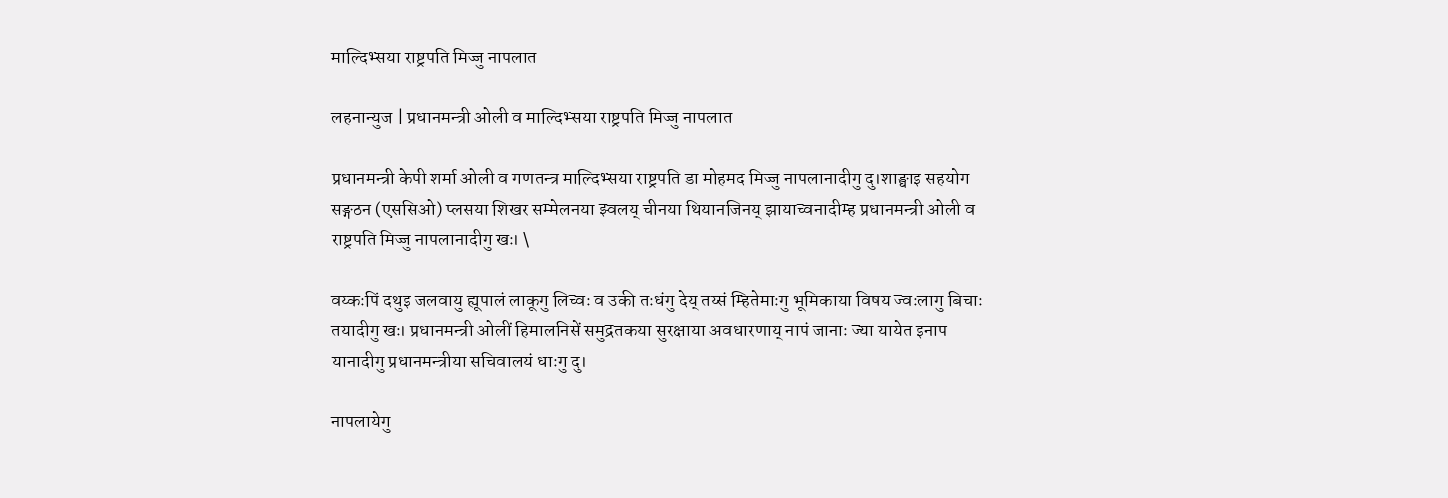माल्दिभ्सया राष्ट्रपति मिज्जु नापलात

लहनान्युज | प्रधानमन्त्री ओली व माल्दिभ्सया राष्ट्रपति मिज्जु नापलात

प्रधानमन्त्री केपी शर्मा ओली व गणतन्त्र माल्दिभ्सया राष्ट्रपति डा मोहमद मिज्जु नापलानादीगु दु।शाङ्घाइ सहयोग सङ्गठन (एससिओ) प्लसया शिखर सम्मेलनया झ्वलय् चीनया थियानजिनय् झायाच्वनादीम्ह प्रधानमन्त्री ओली व राष्ट्रपति मिज्जु नापलानादीगु खः। \

वय्कःपिं दथुइ जलवायु ह्यूपालं लाकूगु लिच्वः व उकी तःधंगु देय् तय्सं म्हितेमाःगु भूमिकाया विषय ज्वःलागु बिचाः तयादीगु खः। प्रधानमन्त्री ओलीं हिमालनिसें समुद्रतकया सुरक्षाया अवधारणाय् नापं जानाः ज्या यायेत इनाप यानादीगु प्रधानमन्त्रीया सचिवालयं धाःगु दु।

नापलायेगु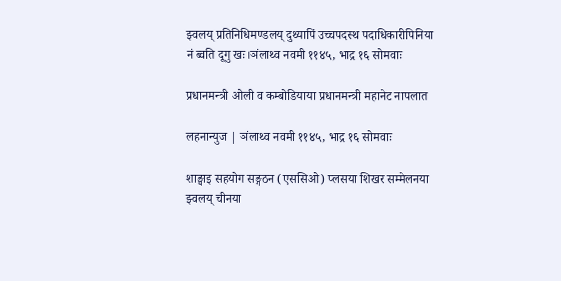झ्वलय् प्रतिनिधिमण्डलय् दुथ्यापिं उच्चपदस्थ पदाधिकारीपिनिया नं ब्वति दूगु खः।ञंलाथ्व नवमी ११४५, भाद्र १६ सोमवाः

प्रधानमन्त्री ओली व कम्बोडियाया प्रधानमन्त्री महानेट नापलात

लहनान्युज | ञंलाथ्व नवमी ११४५, भाद्र १६ सोमवाः

शाङ्घाइ सहयोग सङ्गठन (एससिओ) प्लसया शिखर सम्मेलनया झ्वलय् चीनया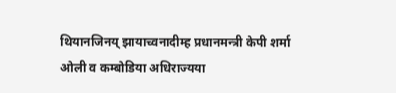थियानजिनय् झायाच्वनादीम्ह प्रधानमन्त्री केपी शर्मा ओली व कम्बोडिया अधिराज्यया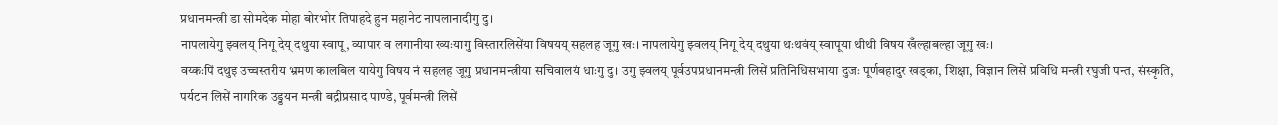प्रधानमन्त्री डा सोमदेक मोहा बोरभोर तिपाहदे हुन महानेट नापलानादीगु दु।
नापलायेगु झ्वलय् निगू देय् दथुया स्वापू, व्यापार व लगानीया ख्यःयागु विस्तारलिसेंया विषयय् सहलह जूगु खः। नापलायेगु झ्वलय् निगू देय् दथुया थःथवंय् स्वापूया थीथी विषय खँल्हाबल्हा जूगु खः।
वय्कःपिं दथुइ उच्चस्तरीय भ्रमण कालबिल यायेगु विषय नं सहलह जूगु प्रधानमन्त्रीया सचिवालयं धाःगु दु। उगु झ्वलय् पूर्वउपप्रधानमन्त्री लिसें प्रतिनिधिसभाया दुजः पूर्णबहादुर खड्का, शिक्षा, विज्ञान लिसें प्रविधि मन्त्री रघुजी पन्त, संस्कृति, पर्यटन लिसें नागरिक उड्डयन मन्त्री बद्रीप्रसाद पाण्डे, पूर्वमन्त्री लिसें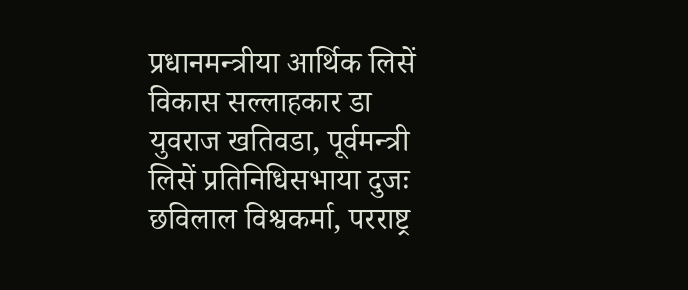प्रधानमन्त्रीया आर्थिक लिसें विकास सल्लाहकार डा युवराज खतिवडा, पूर्वमन्त्री लिसें प्रतिनिधिसभाया दुजः छविलाल विश्वकर्मा, परराष्ट्र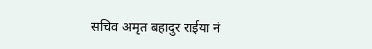सचिव अमृत बहादुर राईया नं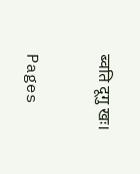ब्वति दूगु खः।


Pages